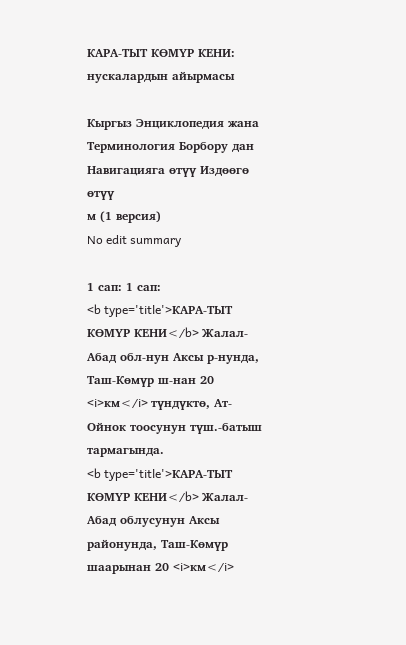КАРА-ТЫТ КӨМҮР КЕНИ: нускалардын айырмасы

Кыргыз Энциклопедия жана Терминология Борбору дан
Навигацияга өтүү Издөөгө өтүү
м (1 версия)
No edit summary

1 сап: 1 сап:
<b type='title'>КАРА-ТЫТ КӨМҮР КЕНИ</b> Жалал-Абад обл-нун Аксы р-нунда, Таш-Көмүр ш-нан 20 <i>км</i> түндүктө, Ат-Ойнок тоосунун түш.-батыш тармагында.
<b type='title'>КАРА-ТЫТ КӨМҮР КЕНИ</b> Жалал-Абад облусунун Аксы районунда, Таш-Көмүр шаарынан 20 <i>км</i>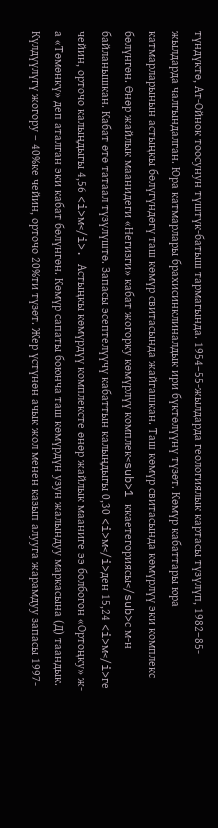түндүктө, Ат-Ойнок тоосунун түштүк-батыш тармагында. 1954–55-жылдарда геологиялык картасы түзүлүп, 1982–85-жылдарда чалгындалган. Юра катмарлары брахисинклиналдык ири бүктөлүүнү түзөт. Көмүр кабаттары юра катмарларынын астыңкы бөлүгүндөгү таш көмүр свитасында жайгашкан. Таш көмүр свитасында көмүрлүү эки комплекс бөлүнгөн. Өнөр жайлык маанидеги «Негизги» кабат жогорку көмүрлүү комплек<sub>1 ккаетегориясы</sub>с м-н байланышкан. Кабат өтө татаал түзүлүштө. Запасы эсептелүүчү кабаттын калыңдыгы 0,30 <i>м</i>ден 15,24 <i>м</i>ге чейин, орточо калыңдыгы 4,56 <i>м</i>. Астыңкы көмүрдүү комплексте өнөр жайлык мааниге ээ болбогон «Ортоңку» ж-а «Төмөнкү» деп аталган эки кабат бөлүнгөн. Көмүр сапаты боюнча таш көмүрдүн узун жалындуу маркасына (Д) таандык. Күлдүүлүгү жогору – 40%ке чейин, орточо 20%ти түзөт. Жер үстүнөн ачык жол менен казып алууга жарамдуу запасы 1997-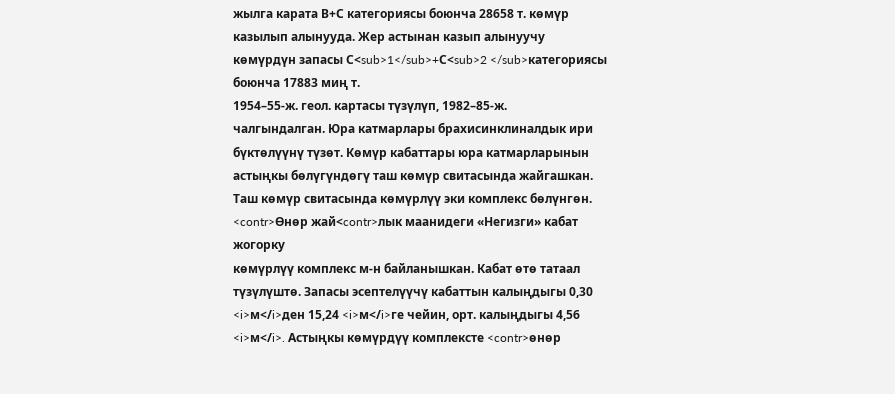жылга карата В+С категориясы боюнча 28658 т. көмүр казылып алынууда. Жер астынан казып алынуучу көмүрдүн запасы С<sub>1</sub>+С<sub>2 </sub>категориясы боюнча 17883 миң т.
1954–55-ж. геол. картасы түзүлүп, 1982–85-ж.
чалгындалган. Юра катмарлары брахисинклиналдык ири бүктөлүүнү түзөт. Көмүр кабаттары юра катмарларынын астыңкы бөлүгүндөгү таш көмүр свитасында жайгашкан. Таш көмүр свитасында көмүрлүү эки комплекс бөлүнгөн.
<contr>Өнөр жай<contr>лык маанидеги «Негизги» кабат жогорку
көмүрлүү комплекс м-н байланышкан. Кабат өтө татаал түзүлүштө. Запасы эсептелүүчү кабаттын калыңдыгы 0,30 <i>м</i>ден 15,24 <i>м</i>ге чейин, орт. калыңдыгы 4,56 <i>м</i>. Астыңкы көмүрдүү комплексте <contr>өнөр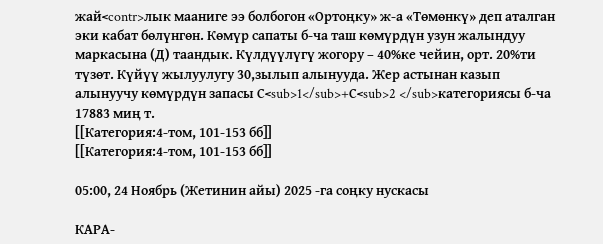жай<contr>лык мааниге ээ болбогон «Ортоңку» ж-а «Төмөнкү» деп аталган эки кабат бөлүнгөн. Көмүр сапаты б-ча таш көмүрдүн узун жалындуу маркасына (Д) таандык. Күлдүүлүгү жогору – 40%ке чейин, орт. 20%ти түзөт. Күйүү жылуулугу 30,зылып алынууда. Жер астынан казып алынуучу көмүрдүн запасы С<sub>1</sub>+С<sub>2 </sub>категориясы б-ча 17883 миң т.
[[Категория:4-том, 101-153 бб]]
[[Категория:4-том, 101-153 бб]]

05:00, 24 Ноябрь (Жетинин айы) 2025 -га соңку нускасы

КАРА-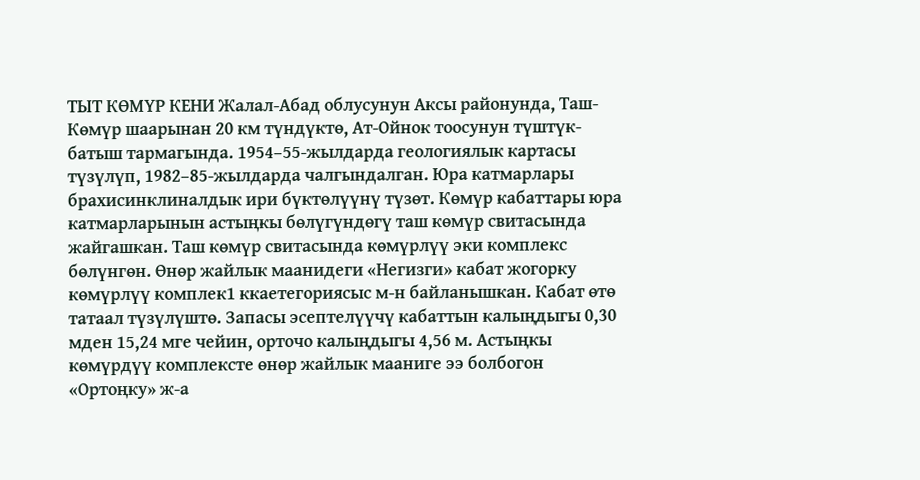ТЫТ КӨМҮР КЕНИ Жалал-Абад облусунун Аксы районунда, Таш-Көмүр шаарынан 20 км түндүктө, Ат-Ойнок тоосунун түштүк-батыш тармагында. 1954–55-жылдарда геологиялык картасы түзүлүп, 1982–85-жылдарда чалгындалган. Юра катмарлары брахисинклиналдык ири бүктөлүүнү түзөт. Көмүр кабаттары юра катмарларынын астыңкы бөлүгүндөгү таш көмүр свитасында жайгашкан. Таш көмүр свитасында көмүрлүү эки комплекс бөлүнгөн. Өнөр жайлык маанидеги «Негизги» кабат жогорку көмүрлүү комплек1 ккаетегориясыс м-н байланышкан. Кабат өтө татаал түзүлүштө. Запасы эсептелүүчү кабаттын калыңдыгы 0,30 мден 15,24 мге чейин, орточо калыңдыгы 4,56 м. Астыңкы көмүрдүү комплексте өнөр жайлык мааниге ээ болбогон «Ортоңку» ж-а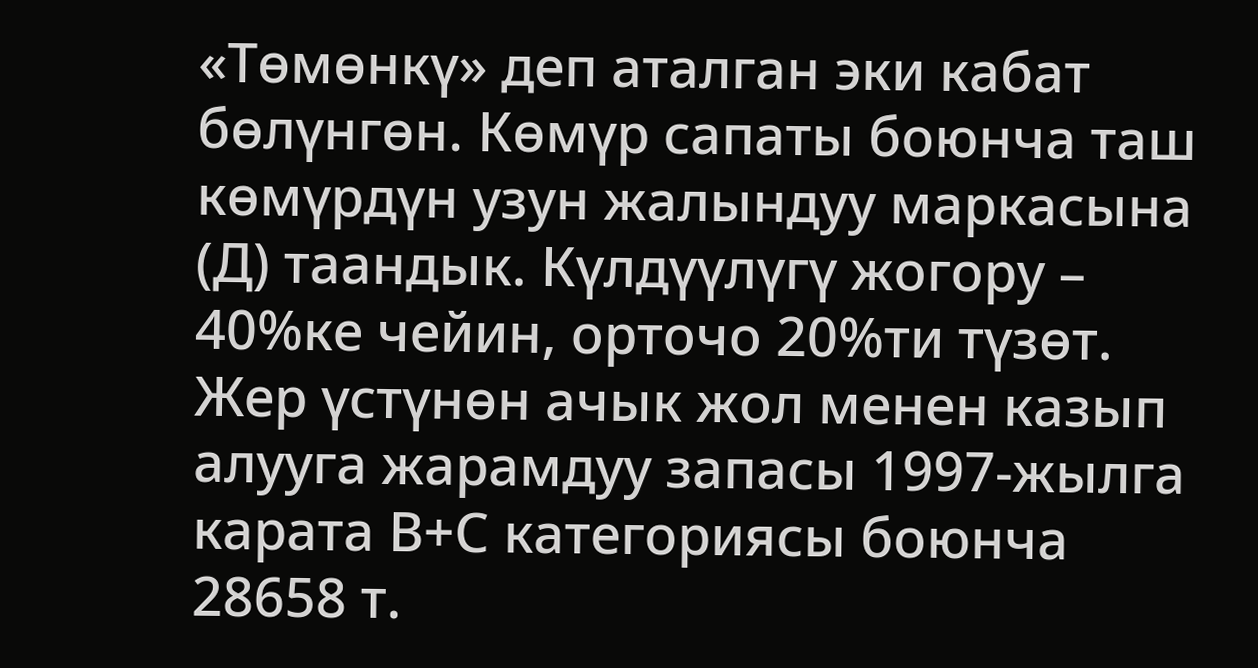«Төмөнкү» деп аталган эки кабат бөлүнгөн. Көмүр сапаты боюнча таш көмүрдүн узун жалындуу маркасына (Д) таандык. Күлдүүлүгү жогору – 40%ке чейин, орточо 20%ти түзөт. Жер үстүнөн ачык жол менен казып алууга жарамдуу запасы 1997-жылга карата В+С категориясы боюнча 28658 т.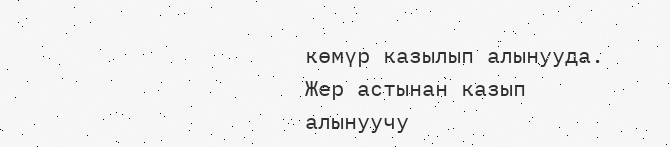көмүр казылып алынууда. Жер астынан казып алынуучу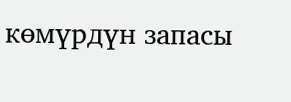көмүрдүн запасы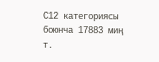С12 категориясы боюнча 17883 миң т.